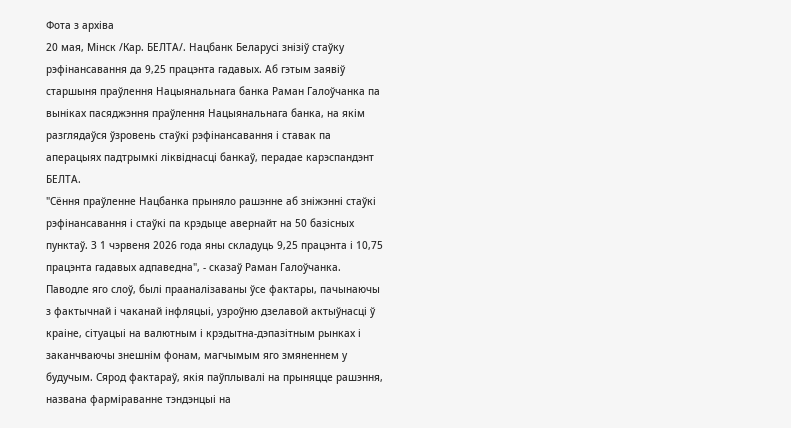Фота з архіва
20 мая, Мінск /Кар. БЕЛТА/. Нацбанк Беларусі знізіў стаўку рэфінансавання да 9,25 працэнта гадавых. Аб гэтым заявіў старшыня праўлення Нацыянальнага банка Раман Галоўчанка па выніках пасяджэння праўлення Нацыянальнага банка, на якім разглядаўся ўзровень стаўкі рэфінансавання і ставак па аперацыях падтрымкі ліквіднасці банкаў, перадае карэспандэнт БЕЛТА.
"Сёння праўленне Нацбанка прыняло рашэнне аб зніжэнні стаўкі рэфінансавання і стаўкі па крэдыце авернайт на 50 базісных пунктаў. З 1 чэрвеня 2026 года яны складуць 9,25 працэнта і 10,75 працэнта гадавых адпаведна", - сказаў Раман Галоўчанка.
Паводле яго слоў, былі прааналізаваны ўсе фактары, пачынаючы з фактычнай і чаканай інфляцыі, узроўню дзелавой актыўнасці ў краіне, сітуацыі на валютным і крэдытна-дэпазітным рынках і заканчваючы знешнім фонам, магчымым яго змяненнем у будучым. Сярод фактараў, якія паўплывалі на прыняцце рашэння, названа фарміраванне тэндэнцыі на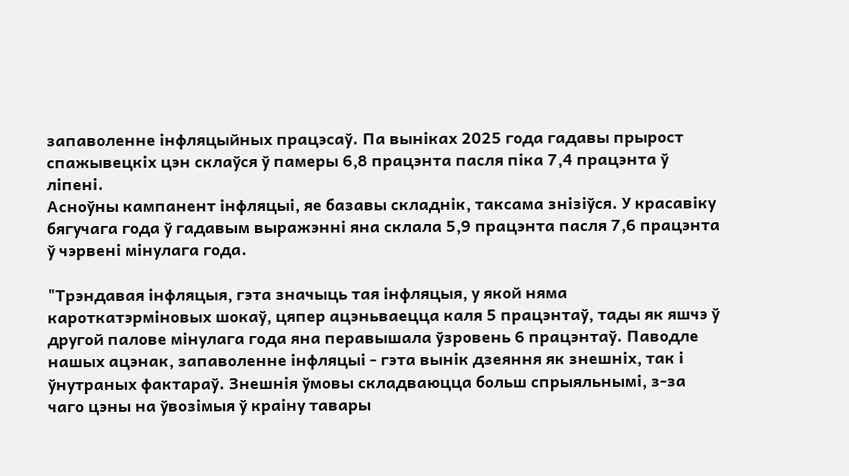запаволенне інфляцыйных працэсаў. Па выніках 2025 года гадавы прырост спажывецкіх цэн склаўся ў памеры 6,8 працэнта пасля піка 7,4 працэнта ў ліпені.
Асноўны кампанент інфляцыі, яе базавы складнік, таксама знізіўся. У красавіку бягучага года ў гадавым выражэнні яна склала 5,9 працэнта пасля 7,6 працэнта ў чэрвені мінулага года.

"Трэндавая інфляцыя, гэта значыць тая інфляцыя, у якой няма кароткатэрміновых шокаў, цяпер ацэньваецца каля 5 працэнтаў, тады як яшчэ ў другой палове мінулага года яна перавышала ўзровень 6 працэнтаў. Паводле нашых ацэнак, запаволенне інфляцыі - гэта вынік дзеяння як знешніх, так і ўнутраных фактараў. Знешнія ўмовы складваюцца больш спрыяльнымі, з-за чаго цэны на ўвозімыя ў краіну тавары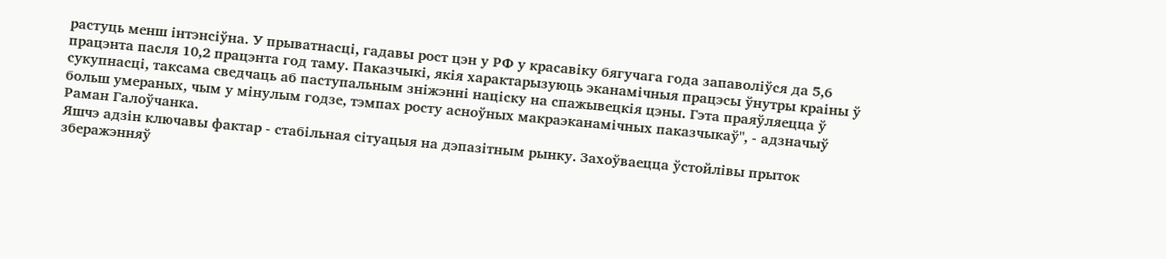растуць менш інтэнсіўна. У прыватнасці, гадавы рост цэн у РФ у красавіку бягучага года запаволіўся да 5,6 працэнта пасля 10,2 працэнта год таму. Паказчыкі, якія характарызуюць эканамічныя працэсы ўнутры краіны ў сукупнасці, таксама сведчаць аб паступальным зніжэнні націску на спажывецкія цэны. Гэта праяўляецца ў больш умераных, чым у мінулым годзе, тэмпах росту асноўных макраэканамічных паказчыкаў", - адзначыў Раман Галоўчанка.
Яшчэ адзін ключавы фактар - стабільная сітуацыя на дэпазітным рынку. Захоўваецца ўстойлівы прыток зберажэнняў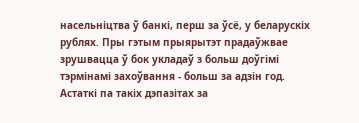насельніцтва ў банкі, перш за ўсё, у беларускіх рублях. Пры гэтым прыярытэт прадаўжвае зрушвацца ў бок укладаў з больш доўгімі тэрмінамі захоўвання - больш за адзін год. Астаткі па такіх дэпазітах за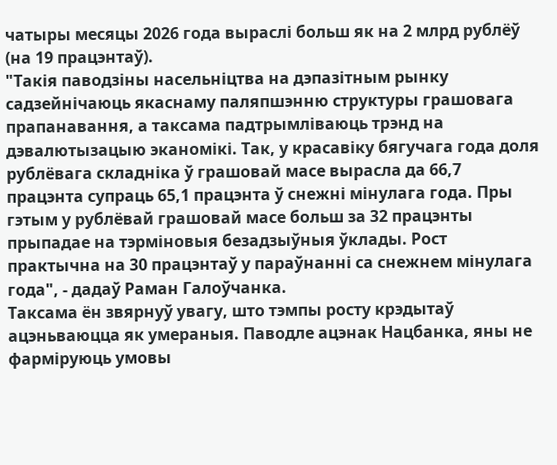чатыры месяцы 2026 года выраслі больш як на 2 млрд рублёў (на 19 працэнтаў).
"Такія паводзіны насельніцтва на дэпазітным рынку садзейнічаюць якаснаму паляпшэнню структуры грашовага прапанавання, а таксама падтрымліваюць трэнд на дэвалютызацыю эканомікі. Так, у красавіку бягучага года доля рублёвага складніка ў грашовай масе вырасла да 66,7 працэнта супраць 65,1 працэнта ў снежні мінулага года. Пры гэтым у рублёвай грашовай масе больш за 32 працэнты прыпадае на тэрміновыя безадзыўныя ўклады. Рост практычна на 30 працэнтаў у параўнанні са снежнем мінулага года", - дадаў Раман Галоўчанка.
Таксама ён звярнуў увагу, што тэмпы росту крэдытаў ацэньваюцца як умераныя. Паводле ацэнак Нацбанка, яны не фарміруюць умовы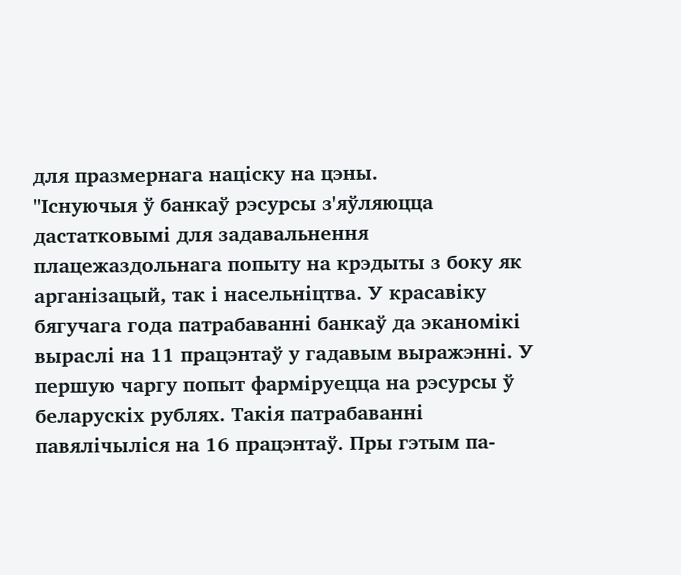для празмернага націску на цэны.
"Існуючыя ў банкаў рэсурсы з'яўляюцца дастатковымі для задавальнення плацежаздольнага попыту на крэдыты з боку як арганізацый, так і насельніцтва. У красавіку бягучага года патрабаванні банкаў да эканомікі выраслі на 11 працэнтаў у гадавым выражэнні. У першую чаргу попыт фарміруецца на рэсурсы ў беларускіх рублях. Такія патрабаванні павялічыліся на 16 працэнтаў. Пры гэтым па-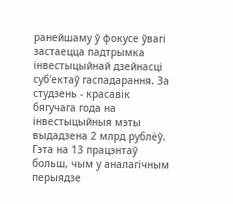ранейшаму ў фокусе ўвагі застаецца падтрымка інвестыцыйнай дзейнасці суб'ектаў гаспадарання. За студзень - красавік бягучага года на інвестыцыйныя мэты выдадзена 2 млрд рублёў. Гэта на 13 працэнтаў больш, чым у аналагічным перыядзе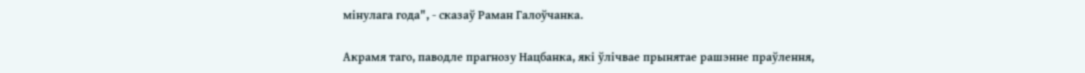мінулага года", - сказаў Раман Галоўчанка.

Акрамя таго, паводле прагнозу Нацбанка, які ўлічвае прынятае рашэнне праўлення,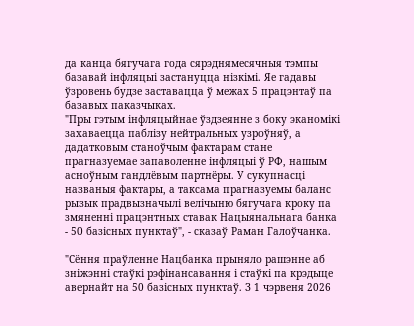да канца бягучага года сярэднямесячныя тэмпы базавай інфляцыі застануцца нізкімі. Яе гадавы ўзровень будзе заставацца ў межах 5 працэнтаў па базавых паказчыках.
"Пры гэтым інфляцыйнае ўздзеянне з боку эканомікі захаваецца паблізу нейтральных узроўняў, а дадатковым станоўчым фактарам стане прагназуемае запаволенне інфляцыі ў РФ, нашым асноўным гандлёвым партнёры. У сукупнасці названыя фактары, а таксама прагназуемы баланс рызык прадвызначылі велічыню бягучага кроку па змяненні працэнтных ставак Нацыянальнага банка - 50 базісных пунктаў", - сказаў Раман Галоўчанка.

"Сёння праўленне Нацбанка прыняло рашэнне аб зніжэнні стаўкі рэфінансавання і стаўкі па крэдыце авернайт на 50 базісных пунктаў. З 1 чэрвеня 2026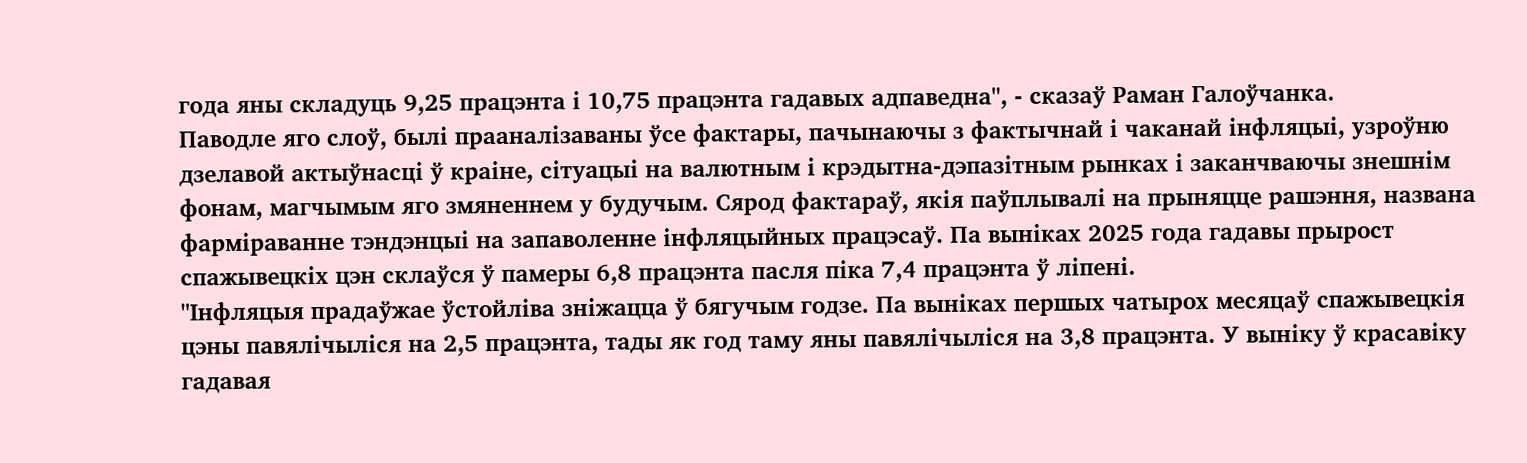года яны складуць 9,25 працэнта і 10,75 працэнта гадавых адпаведна", - сказаў Раман Галоўчанка.
Паводле яго слоў, былі прааналізаваны ўсе фактары, пачынаючы з фактычнай і чаканай інфляцыі, узроўню дзелавой актыўнасці ў краіне, сітуацыі на валютным і крэдытна-дэпазітным рынках і заканчваючы знешнім фонам, магчымым яго змяненнем у будучым. Сярод фактараў, якія паўплывалі на прыняцце рашэння, названа фарміраванне тэндэнцыі на запаволенне інфляцыйных працэсаў. Па выніках 2025 года гадавы прырост спажывецкіх цэн склаўся ў памеры 6,8 працэнта пасля піка 7,4 працэнта ў ліпені.
"Інфляцыя прадаўжае ўстойліва зніжацца ў бягучым годзе. Па выніках першых чатырох месяцаў спажывецкія цэны павялічыліся на 2,5 працэнта, тады як год таму яны павялічыліся на 3,8 працэнта. У выніку ў красавіку гадавая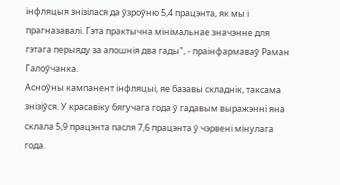інфляцыя знізілася да ўзроўню 5,4 працэнта, як мы і прагназавалі. Гэта практычна мінімальнае значэнне для гэтага перыяду за апошнія два гады", - праінфармаваў Раман Галоўчанка.
Асноўны кампанент інфляцыі, яе базавы складнік, таксама знізіўся. У красавіку бягучага года ў гадавым выражэнні яна склала 5,9 працэнта пасля 7,6 працэнта ў чэрвені мінулага года.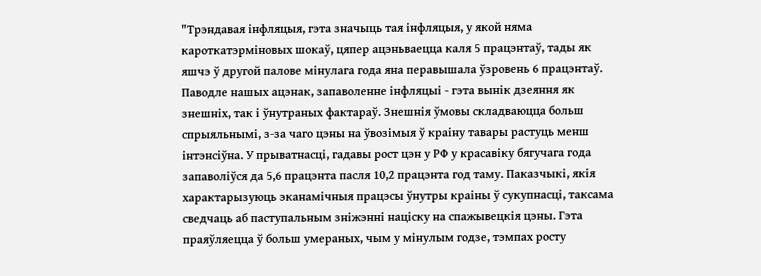"Трэндавая інфляцыя, гэта значыць тая інфляцыя, у якой няма кароткатэрміновых шокаў, цяпер ацэньваецца каля 5 працэнтаў, тады як яшчэ ў другой палове мінулага года яна перавышала ўзровень 6 працэнтаў. Паводле нашых ацэнак, запаволенне інфляцыі - гэта вынік дзеяння як знешніх, так і ўнутраных фактараў. Знешнія ўмовы складваюцца больш спрыяльнымі, з-за чаго цэны на ўвозімыя ў краіну тавары растуць менш інтэнсіўна. У прыватнасці, гадавы рост цэн у РФ у красавіку бягучага года запаволіўся да 5,6 працэнта пасля 10,2 працэнта год таму. Паказчыкі, якія характарызуюць эканамічныя працэсы ўнутры краіны ў сукупнасці, таксама сведчаць аб паступальным зніжэнні націску на спажывецкія цэны. Гэта праяўляецца ў больш умераных, чым у мінулым годзе, тэмпах росту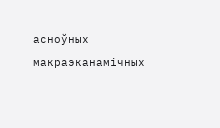асноўных макраэканамічных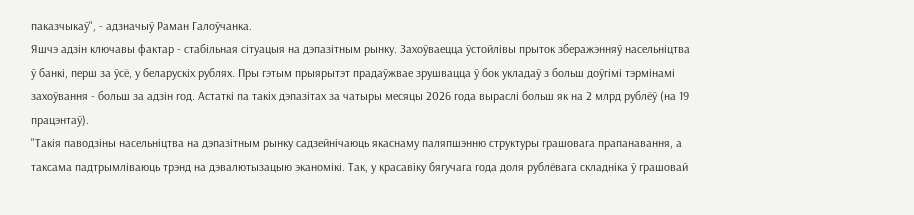паказчыкаў", - адзначыў Раман Галоўчанка.
Яшчэ адзін ключавы фактар - стабільная сітуацыя на дэпазітным рынку. Захоўваецца ўстойлівы прыток зберажэнняў насельніцтва ў банкі, перш за ўсё, у беларускіх рублях. Пры гэтым прыярытэт прадаўжвае зрушвацца ў бок укладаў з больш доўгімі тэрмінамі захоўвання - больш за адзін год. Астаткі па такіх дэпазітах за чатыры месяцы 2026 года выраслі больш як на 2 млрд рублёў (на 19 працэнтаў).
"Такія паводзіны насельніцтва на дэпазітным рынку садзейнічаюць якаснаму паляпшэнню структуры грашовага прапанавання, а таксама падтрымліваюць трэнд на дэвалютызацыю эканомікі. Так, у красавіку бягучага года доля рублёвага складніка ў грашовай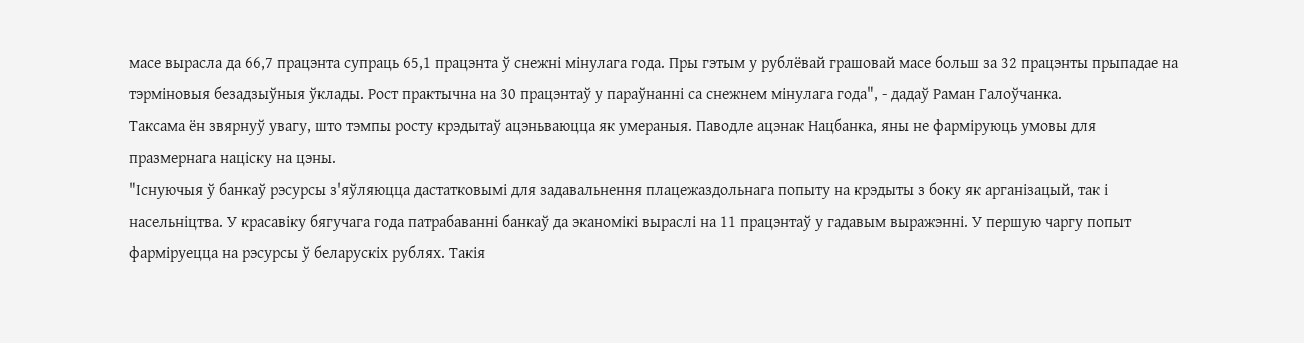масе вырасла да 66,7 працэнта супраць 65,1 працэнта ў снежні мінулага года. Пры гэтым у рублёвай грашовай масе больш за 32 працэнты прыпадае на тэрміновыя безадзыўныя ўклады. Рост практычна на 30 працэнтаў у параўнанні са снежнем мінулага года", - дадаў Раман Галоўчанка.
Таксама ён звярнуў увагу, што тэмпы росту крэдытаў ацэньваюцца як умераныя. Паводле ацэнак Нацбанка, яны не фарміруюць умовы для празмернага націску на цэны.
"Існуючыя ў банкаў рэсурсы з'яўляюцца дастатковымі для задавальнення плацежаздольнага попыту на крэдыты з боку як арганізацый, так і насельніцтва. У красавіку бягучага года патрабаванні банкаў да эканомікі выраслі на 11 працэнтаў у гадавым выражэнні. У першую чаргу попыт фарміруецца на рэсурсы ў беларускіх рублях. Такія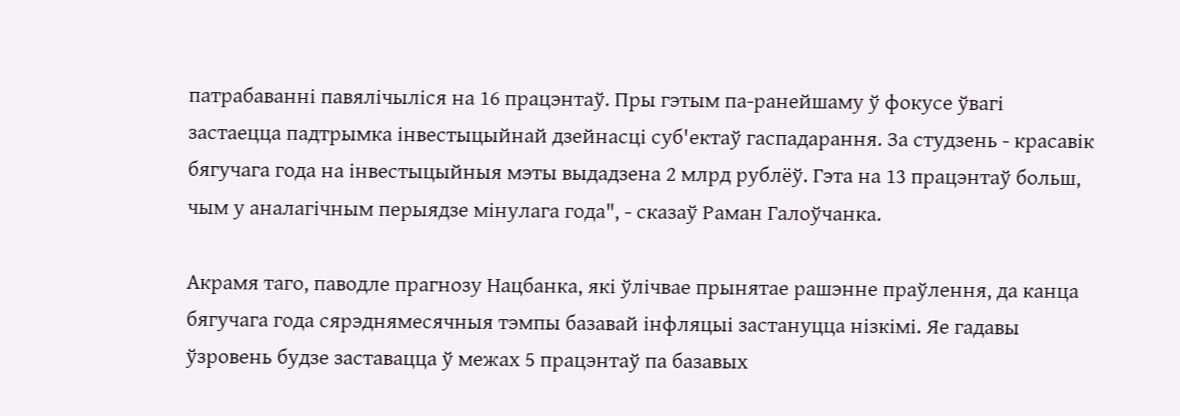патрабаванні павялічыліся на 16 працэнтаў. Пры гэтым па-ранейшаму ў фокусе ўвагі застаецца падтрымка інвестыцыйнай дзейнасці суб'ектаў гаспадарання. За студзень - красавік бягучага года на інвестыцыйныя мэты выдадзена 2 млрд рублёў. Гэта на 13 працэнтаў больш, чым у аналагічным перыядзе мінулага года", - сказаў Раман Галоўчанка.

Акрамя таго, паводле прагнозу Нацбанка, які ўлічвае прынятае рашэнне праўлення, да канца бягучага года сярэднямесячныя тэмпы базавай інфляцыі застануцца нізкімі. Яе гадавы ўзровень будзе заставацца ў межах 5 працэнтаў па базавых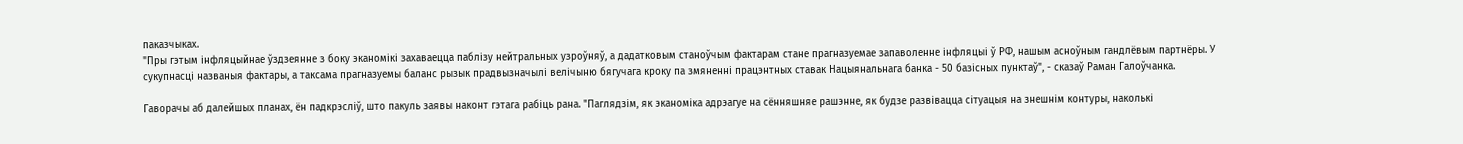паказчыках.
"Пры гэтым інфляцыйнае ўздзеянне з боку эканомікі захаваецца паблізу нейтральных узроўняў, а дадатковым станоўчым фактарам стане прагназуемае запаволенне інфляцыі ў РФ, нашым асноўным гандлёвым партнёры. У сукупнасці названыя фактары, а таксама прагназуемы баланс рызык прадвызначылі велічыню бягучага кроку па змяненні працэнтных ставак Нацыянальнага банка - 50 базісных пунктаў", - сказаў Раман Галоўчанка.

Гаворачы аб далейшых планах, ён падкрэсліў, што пакуль заявы наконт гэтага рабіць рана. "Паглядзім, як эканоміка адрэагуе на сённяшняе рашэнне, як будзе развівацца сітуацыя на знешнім контуры, наколькі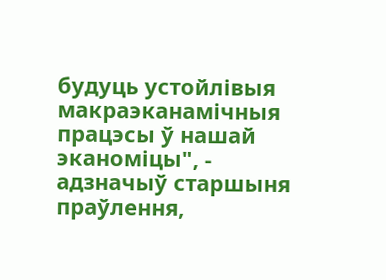будуць устойлівыя макраэканамічныя працэсы ў нашай эканоміцы", - адзначыў старшыня праўлення,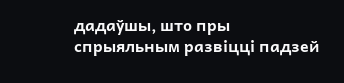дадаўшы, што пры спрыяльным развіцці падзей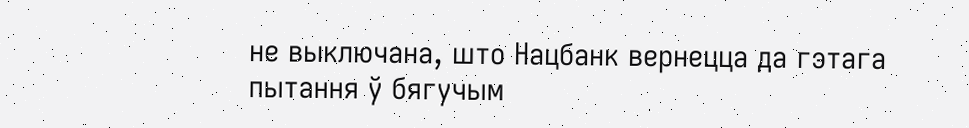не выключана, што Нацбанк вернецца да гэтага пытання ў бягучым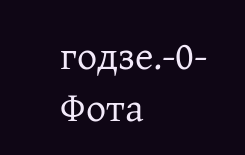годзе.-0-
Фота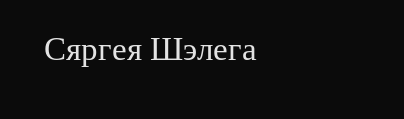Сяргея Шэлега